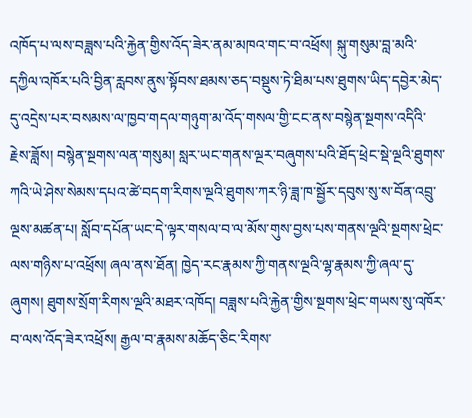འཁོད་པ་ལས་བཟླས་པའི་རྐྱེན་གྱིས་འོད་ཟེར་ནམ་མཁའ་གང་བ་འཕྲོས། སྐུ་གསུམ་བླ་མའི་དཀྱིལ་འཁོར་པའི་བྱིན་རླབས་ནུས་སྟོབས་ཐམས་ཅད་བསྡུས་ཏེ་ཐིམ་པས་ཐུགས་ཡིད་དབྱེར་མེད་དུ་འདྲེས་པར་བསམས་ལ་ཁྱབ་གདལ་གཉུག་མ་འོད་གསལ་གྱི་ངང་ནས་བསྙེན་སྔགས་འདིའི་རྗེས་ཟློས། བསྙེན་སྔགས་ལན་གསུམ། སླར་ཡང་གནས་ལྔར་བཞུགས་པའི་ཐོད་ཕྲེང་སྡེ་ལྔའི་ཐུགས་ཀའི་ཡེ་ཤེས་སེམས་དཔའ་ཚེ་བདག་རིགས་ལྔའི་ཐུགས་ཀར་ཉི་ཟླ་ཁ་སྦྱོར་དབུས་སུ་ས་བོན་འབྲུ་ལྔས་མཚན་པ། སློབ་དཔོན་ཡང་དེ་ལྟར་གསལ་བ་ལ་མོས་གུས་བྱས་པས་གནས་ལྔའི་སྔགས་ཕྲེང་ལས་གཉིས་པ་འཕྲོས། ཞལ་ནས་ཐོན། ཁྱེད་རང་རྣམས་ཀྱི་གནས་ལྔའི་ལྷ་རྣམས་ཀྱི་ཞལ་དུ་ཞུགས། ཐུགས་སྲོག་རིགས་ལྔའི་མཐར་འཁོད། བཟླས་པའི་རྐྱེན་གྱིས་སྔགས་ཕྲེང་གཡས་སུ་འཁོར་བ་ལས་འོད་ཟེར་འཕྲོས། རྒྱལ་བ་རྣམས་མཆོད་ཅིང་རིགས་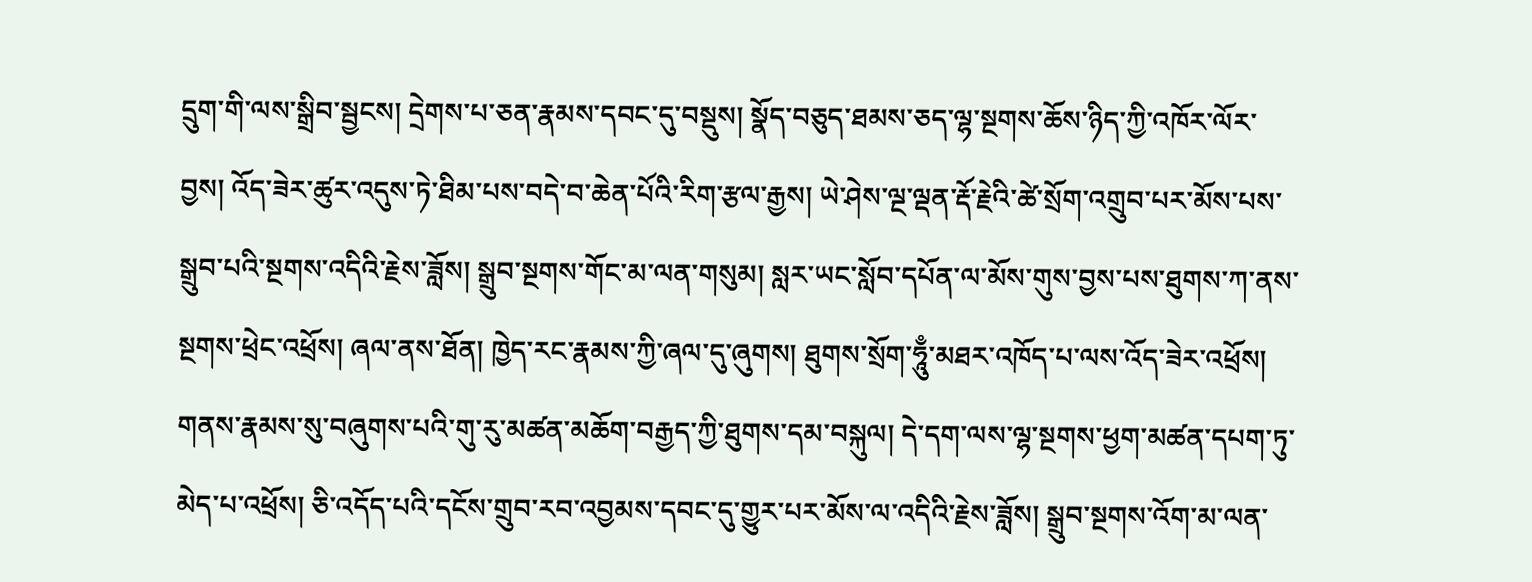དྲུག་གི་ལས་སྒྲིབ་སྦྱངས། དྲེགས་པ་ཅན་རྣམས་དབང་དུ་བསྡུས། སྣོད་བཅུད་ཐམས་ཅད་ལྷ་སྔགས་ཆོས་ཉིད་ཀྱི་འཁོར་ལོར་བྱས། འོད་ཟེར་ཚུར་འདུས་ཏེ་ཐིམ་པས་བདེ་བ་ཆེན་པོའི་རིག་རྩལ་རྒྱས། ཡེ་ཤེས་ལྔ་ལྡན་རྡོ་རྗེའི་ཚེ་སྲོག་འགྲུབ་པར་མོས་པས་སྒྲུབ་པའི་སྔགས་འདིའི་རྗེས་ཟློས། སྒྲུབ་སྔགས་གོང་མ་ལན་གསུམ། སླར་ཡང་སློབ་དཔོན་ལ་མོས་གུས་བྱས་པས་ཐུགས་ཀ་ནས་སྔགས་ཕྲེང་འཕྲོས། ཞལ་ནས་ཐོན། ཁྱེད་རང་རྣམས་ཀྱི་ཞལ་དུ་ཞུགས། ཐུགས་སྲོག་ཧཱུྃ་མཐར་འཁོད་པ་ལས་འོད་ཟེར་འཕྲོས། གནས་རྣམས་སུ་བཞུགས་པའི་གུ་རུ་མཚན་མཆོག་བརྒྱད་ཀྱི་ཐུགས་དམ་བསྐུལ། དེ་དག་ལས་ལྷ་སྔགས་ཕྱག་མཚན་དཔག་ཏུ་མེད་པ་འཕྲོས། ཅི་འདོད་པའི་དངོས་གྲུབ་རབ་འབྱམས་དབང་དུ་གྱུར་པར་མོས་ལ་འདིའི་རྗེས་ཟློས། སྒྲུབ་སྔགས་འོག་མ་ལན་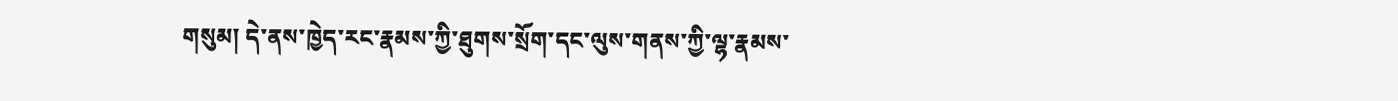གསུམ། དེ་ནས་ཁྱེད་རང་རྣམས་ཀྱི་ཐུགས་སྲོག་དང་ལུས་གནས་ཀྱི་ལྷ་རྣམས་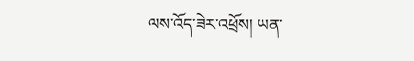ལས་འོད་ཟེར་འཕྲོས། ཡན་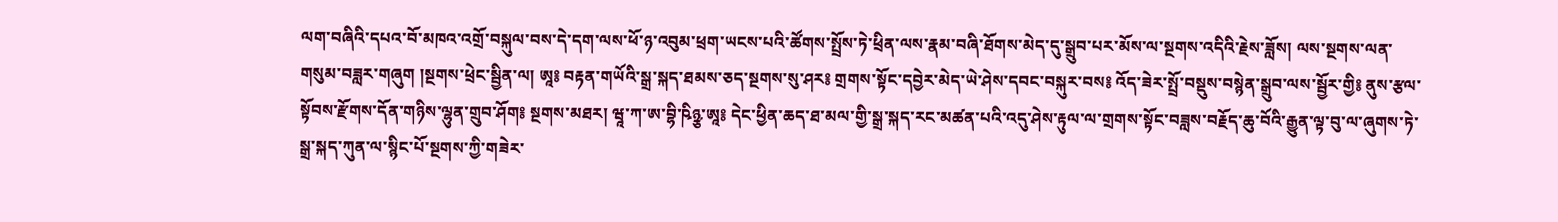ལག་བཞིའི་དཔའ་བོ་མཁའ་འགྲོ་བསྐུལ་བས་དེ་དག་ལས་ཕོ་ཉ་འབུམ་ཕྲག་ཡངས་པའི་ཚོགས་སྤྲོས་ཏེ་ཕྲིན་ལས་རྣམ་བཞི་ཐོགས་མེད་དུ་སྒྲུབ་པར་མོས་ལ་སྔགས་འདིའི་རྗེས་ཟློས། ལས་སྔགས་ལན་གསུམ་བཟླར་གཞུག །སྔགས་ཕྲེང་སྦྱིན་ལ། ཨཱ༔ བརྟན་གཡོའི་སྒྲ་སྐད་ཐམས་ཅད་སྔགས་སུ་ཤར༔ གྲགས་སྟོང་དབྱེར་མེད་ཡེ་ཤེས་དབང་བསྐུར་བས༔ འོད་ཟེར་སྤྲོ་བསྡུས་བསྙེན་སྒྲུབ་ལས་སྦྱོར་གྱི༔ ནུས་རྩལ་སྟོབས་རྫོགས་དོན་གཉིས་ལྷུན་གྲུབ་ཤོག༔ སྔགས་མཐར། ཝཱ་ཀ་ཨ་བྷི་ཥིཉྩ་ཨཱ༔ དེང་ཕྱིན་ཆད་ཐ་མལ་གྱི་སྒྲ་སྐད་རང་མཚན་པའི་འདུ་ཤེས་རྟུལ་ལ་གྲགས་སྟོང་བཟླས་བརྗོད་ཆུ་བོའི་རྒྱུན་ལྟ་བུ་ལ་ཞུགས་ཏེ་སྒྲ་སྐད་ཀུན་ལ་སྙིང་པོ་སྔགས་ཀྱི་གཟེར་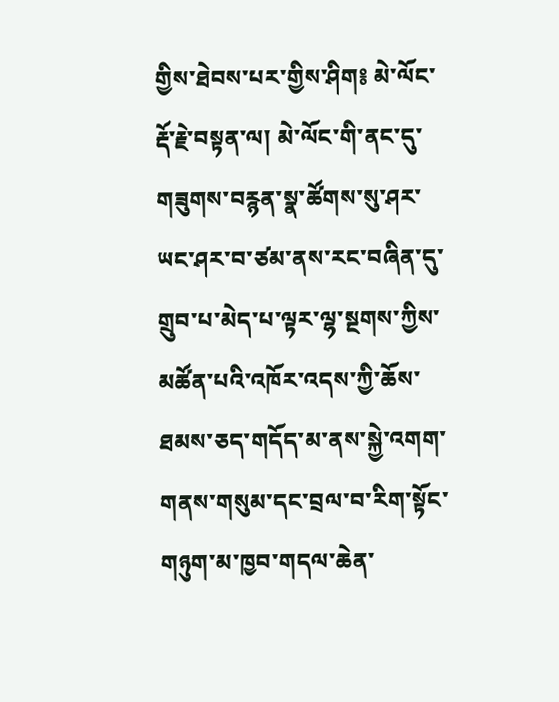གྱིས་ཐེབས་པར་གྱིས་ཤིག༔ མེ་ལོང་རྡོ་རྗེ་བསྟན་ལ། མེ་ལོང་གི་ནང་དུ་གཟུགས་བརྙན་སྣ་ཚོགས་སུ་ཤར་ཡང་ཤར་བ་ཙམ་ནས་རང་བཞིན་དུ་གྲུབ་པ་མེད་པ་ལྟར་ལྷ་སྔགས་ཀྱིས་མཚོན་པའི་འཁོར་འདས་ཀྱི་ཆོས་ཐམས་ཅད་གདོད་མ་ནས་སྐྱེ་འགག་གནས་གསུམ་དང་བྲལ་བ་རིག་སྟོང་གཉུག་མ་ཁྱབ་གདལ་ཆེན་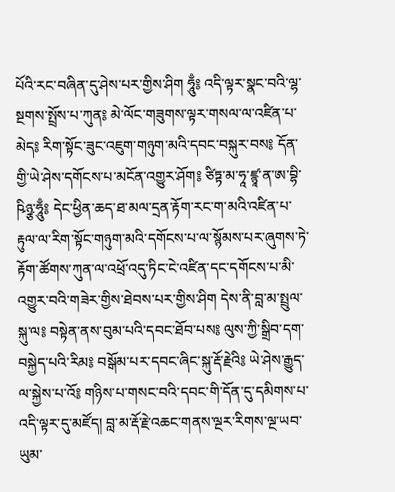པོའི་རང་བཞིན་དུ་ཤེས་པར་གྱིས་ཤིག ཧཱུྃ༔ འདི་ལྟར་སྣང་བའི་ལྷ་སྔགས་སྤྲོས་པ་ཀུན༔ མེ་ལོང་གཟུགས་ལྟར་གསལ་ལ་འཛིན་པ་མེད༔ རིག་སྟོང་ཟུང་འཇུག་གཉུག་མའི་དབང་བསྐུར་བས༔ དོན་གྱི་ཡེ་ཤེས་དགོངས་པ་མངོན་འགྱུར་ཤོག༔ ཙིཏྟ་མ་ཧཱ་ཛྙཱ་ན་ཨ་བྷི་ཥིཉྩ་ཧཱུྃ༔ དེང་ཕྱིན་ཆད་ཐ་མལ་དྲན་རྟོག་རང་ག་མའི་འཛིན་པ་རྟུལ་ལ་རིག་སྟོང་གཉུག་མའི་དགོངས་པ་ལ་སྙོམས་པར་ཞུགས་ཏེ་རྟོག་ཚོགས་ཀུན་ལ་འཕྲོ་འདུ་ཏིང་ངེ་འཛིན་དང་དགོངས་པ་མི་འགྱུར་བའི་གཟེར་གྱིས་ཐེབས་པར་གྱིས་ཤིག དེས་ནི་བླ་མ་སྤྲུལ་སྐུ་ལ༔ བསྟེན་ནས་བུམ་པའི་དབང་ཐོབ་པས༔ ལུས་ཀྱི་སྒྲིབ་དག་བསྐྱེད་པའི་རིམ༔ བསྒོམ་པར་དབང་ཞིང་སྐུ་རྡོ་རྗེའི༔ ཡེ་ཤེས་རྒྱུད་ལ་སྐྱེས་པ་འོ༔ གཉིས་པ་གསང་བའི་དབང་གི་དོན་དུ་དམིགས་པ་འདི་ལྟར་དུ་མཛོད། བླ་མ་རྡོ་རྗེ་འཆང་གནས་ལྔར་རིགས་ལྔ་ཡབ་ཡུམ་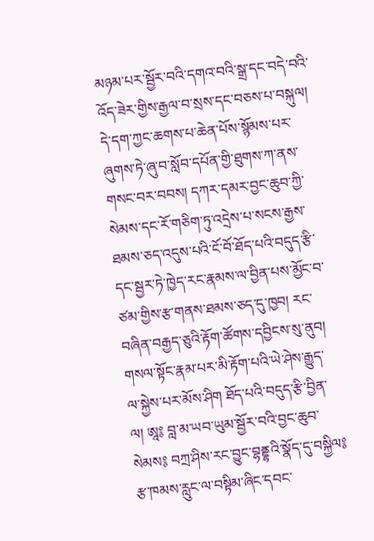མཉམ་པར་སྦྱོར་བའི་དགའ་བའི་སྒྲ་དང་བདེ་བའི་འོད་ཟེར་གྱིས་རྒྱལ་བ་སྲས་དང་བཅས་པ་བསྐུལ། དེ་དག་ཀྱང་ཆགས་པ་ཆེན་པོས་སྙོམས་པར་ཞུགས་ཏེ་ཞུ་བ་སློབ་དཔོན་གྱི་ཐུགས་ཀ་ནས་གསང་བར་བབས། དཀར་དམར་བྱང་ཆུབ་ཀྱི་སེམས་དང་རོ་གཅིག་ཏུ་འདྲེས་པ་སངས་རྒྱས་ཐམས་ཅད་འདུས་པའི་ངོ་བོ་ཐོད་པའི་བདུད་རྩི་དང་སྦྱར་ཏེ་ཁྱེད་རང་རྣམས་ལ་བྱིན་པས་མྱོང་བ་ཙམ་གྱིས་རྩ་གནས་ཐམས་ཅད་དུ་ཁྱབ། རང་བཞིན་བརྒྱད་ཅུའི་རྟོག་ཚོགས་དབྱིངས་སུ་ནུབ། གསལ་སྟོང་རྣམ་པར་མི་རྟོག་པའི་ཡེ་ཤེས་རྒྱུད་ལ་སྐྱེས་པར་མོས་ཤིག ཐོད་པའི་བདུད་རྩི་བྱིན་ལ། ཨཱ༔ བླ་མ་ཡབ་ཡུམ་སྦྱོར་བའི་བྱང་ཆུབ་སེམས༔ བཀྲ་ཤིས་རང་བྱུང་བྷནྡྷའི་སྣོད་དུ་བསྐྱིལ༔ རྩ་ཁམས་རླུང་ལ་བསྟིམ་ཞིང་དབང་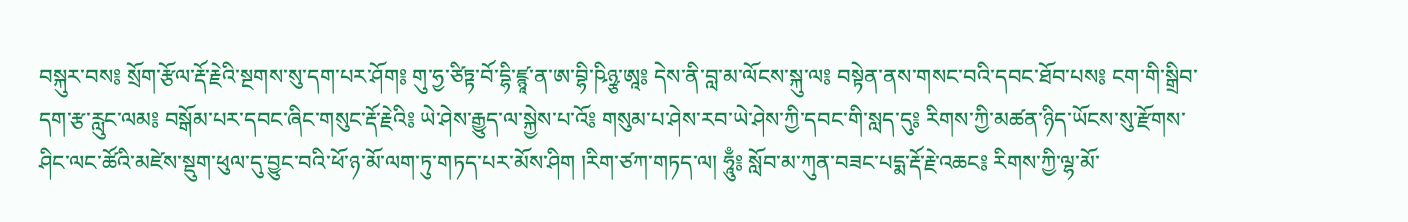བསྐུར་བས༔ སྲོག་རྩོལ་རྡོ་རྗེའི་སྔགས་སུ་དག་པར་ཤོག༔ གུ་ཧྱ་ཙིཏྟ་བོ་དྷི་ཛྙཱ་ན་ཨ་བྷི་ཥིཉྩ་ཨཱ༔ དེས་ནི་བླ་མ་ལོངས་སྐུ་ལ༔ བསྟེན་ནས་གསང་བའི་དབང་ཐོབ་པས༔ ངག་གི་སྒྲིབ་དག་རྩ་རླུང་ལམ༔ བསྒོམ་པར་དབང་ཞིང་གསུང་རྡོ་རྗེའི༔ ཡེ་ཤེས་རྒྱུད་ལ་སྐྱེས་པ་འོ༔ གསུམ་པ་ཤེས་རབ་ཡེ་ཤེས་ཀྱི་དབང་གི་སླད་དུ༔ རིགས་ཀྱི་མཚན་ཉིད་ཡོངས་སུ་རྫོགས་ཤིང་ལང་ཚོའི་མཛེས་སྡུག་ཕུལ་དུ་བྱུང་བའི་ཕོ་ཉ་མོ་ལག་ཏུ་གཏད་པར་མོས་ཤིག །རིག་ཙཀ་གཏད་ལ། ཧཱུྃ༔ སློབ་མ་ཀུན་བཟང་པདྨ་རྡོ་རྗེ་འཆང༔ རིགས་ཀྱི་ལྷ་མོ་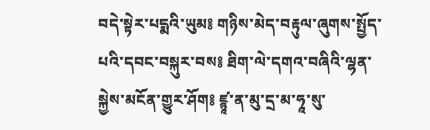བདེ་སྟེར་པདྨའི་ཡུམ༔ གཉིས་མེད་བརྟུལ་ཞུགས་སྤྱོད་པའི་དབང་བསྐུར་བས༔ ཐིག་ལེ་དགའ་བཞིའི་ལྷན་སྐྱེས་མངོན་གྱུར་ཤོག༔ ཛྙཱ་ན་མུ་དྲ་མ་ཧཱ་སུ་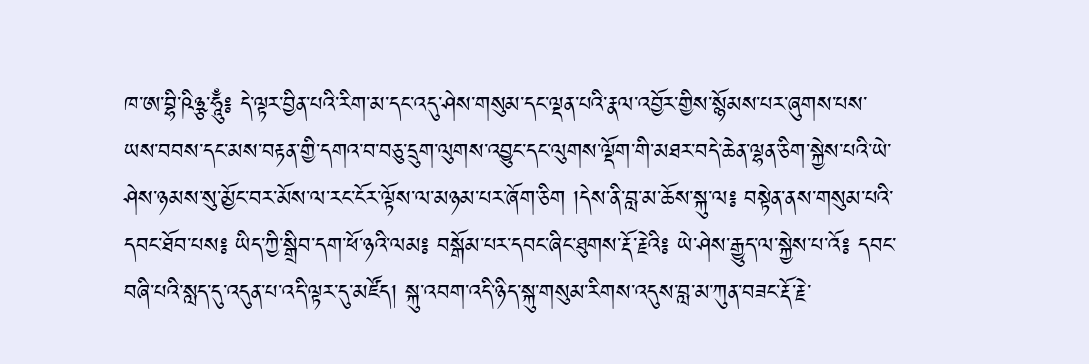ཁ་ཨ་བྷི་ཥིཉྩ་ཧཱུྃ༔ དེ་ལྟར་བྱིན་པའི་རིག་མ་དང་འདུ་ཤེས་གསུམ་དང་ལྡན་པའི་རྣལ་འབྱོར་གྱིས་སྙོམས་པར་ཞུགས་པས་ཡས་བབས་དང་མས་བརྟན་གྱི་དགའ་བ་བཅུ་དྲུག་ལུགས་འབྱུང་དང་ལུགས་ལྡོག་གི་མཐར་བདེ་ཆེན་ལྷན་ཅིག་སྐྱེས་པའི་ཡེ་ཤེས་ཉམས་སུ་མྱོང་བར་མོས་ལ་རང་ངོར་ལྟོས་ལ་མཉམ་པར་ཞོག་ཅིག །དེས་ནི་བླ་མ་ཆོས་སྐུ་ལ༔ བསྟེན་ནས་གསུམ་པའི་དབང་ཐོབ་པས༔ ཡིད་ཀྱི་སྒྲིབ་དག་ཕོ་ཉའི་ལམ༔ བསྒོམ་པར་དབང་ཞིང་ཐུགས་རྡོ་རྗེའི༔ ཡེ་ཤེས་རྒྱུད་ལ་སྐྱེས་པ་འོ༔ དབང་བཞི་པའི་སླད་དུ་འདུན་པ་འདི་ལྟར་དུ་མཛོད། སྐུ་འབག་འདི་ཉིད་སྐུ་གསུམ་རིགས་འདུས་བླ་མ་ཀུན་བཟང་རྡོ་རྗེ་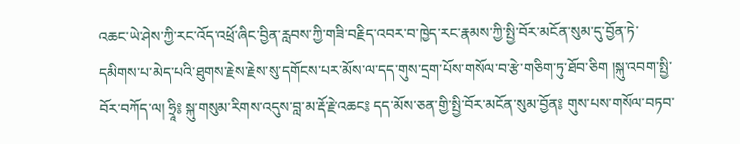འཆང་ཡེ་ཤེས་ཀྱི་རང་འོད་འཕྲོ་ཞིང་བྱིན་རླབས་ཀྱི་གཟི་བརྗིད་འབར་བ་ཁྱེད་རང་རྣམས་ཀྱི་སྤྱི་བོར་མངོན་སུམ་དུ་བྱོན་ཏེ་དམིགས་པ་མེད་པའི་ཐུགས་རྗེས་རྗེས་སུ་དགོངས་པར་མོས་ལ་དད་གུས་དྲག་པོས་གསོལ་བ་རྩེ་གཅིག་ཏུ་ཐོབ་ཅིག །སྐུ་འབག་སྤྱི་བོར་བཀོད་ལ། ཧྲཱི༔ སྐུ་གསུམ་རིགས་འདུས་བླ་མ་རྡོ་རྗེ་འཆང༔ དད་མོས་ཅན་གྱི་སྤྱི་བོར་མངོན་སུམ་བྱོན༔ གུས་པས་གསོལ་བཏབ་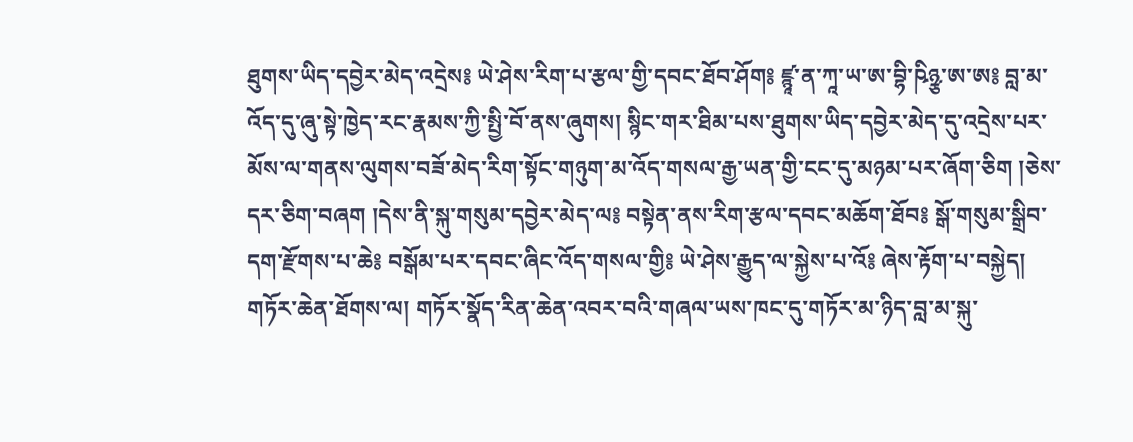ཐུགས་ཡིད་དབྱེར་མེད་འདྲེས༔ ཡེ་ཤེས་རིག་པ་རྩལ་གྱི་དབང་ཐོབ་ཤོག༔ ཛྙཱ་ན་ཀཱ་ཡ་ཨ་བྷི་ཥིཉྩ་ཨ་ཨ༔ བླ་མ་འོད་དུ་ཞུ་སྟེ་ཁྱེད་རང་རྣམས་ཀྱི་སྤྱི་བོ་ནས་ཞུགས། སྙིང་གར་ཐིམ་པས་ཐུགས་ཡིད་དབྱེར་མེད་དུ་འདྲེས་པར་མོས་ལ་གནས་ལུགས་བཟོ་མེད་རིག་སྟོང་གཉུག་མ་འོད་གསལ་རྒྱ་ཡན་གྱི་ངང་དུ་མཉམ་པར་ཞོག་ཅིག །ཅེས་དར་ཅིག་བཞག །དེས་ནི་སྐུ་གསུམ་དབྱེར་མེད་ལ༔ བསྟེན་ནས་རིག་རྩལ་དབང་མཆོག་ཐོབ༔ སྒོ་གསུམ་སྒྲིབ་དག་རྫོགས་པ་ཆེ༔ བསྒོམ་པར་དབང་ཞིང་འོད་གསལ་གྱི༔ ཡེ་ཤེས་རྒྱུད་ལ་སྐྱེས་པ་འོ༔ ཞེས་རྟོག་པ་བསྐྱེད། གཏོར་ཆེན་ཐོགས་ལ། གཏོར་སྣོད་རིན་ཆེན་འབར་བའི་གཞལ་ཡས་ཁང་དུ་གཏོར་མ་ཉིད་བླ་མ་སྐུ་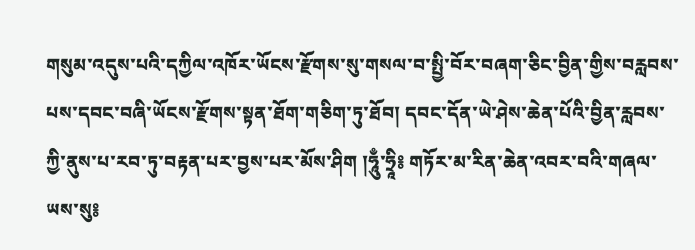གསུམ་འདུས་པའི་དཀྱིལ་འཁོར་ཡོངས་རྫོགས་སུ་གསལ་བ་སྤྱི་བོར་བཞག་ཅིང་བྱིན་གྱིས་བརླབས་པས་དབང་བཞི་ཡོངས་རྫོགས་སྟན་ཐོག་གཅིག་ཏུ་ཐོབ། དབང་དོན་ཡེ་ཤེས་ཆེན་པོའི་བྱིན་རླབས་ཀྱི་ནུས་པ་རབ་ཏུ་བརྟན་པར་བྱས་པར་མོས་ཤིག །ཧཱུྃ་ཧྲཱི༔ གཏོར་མ་རིན་ཆེན་འབར་བའི་གཞལ་ཡས་སུ༔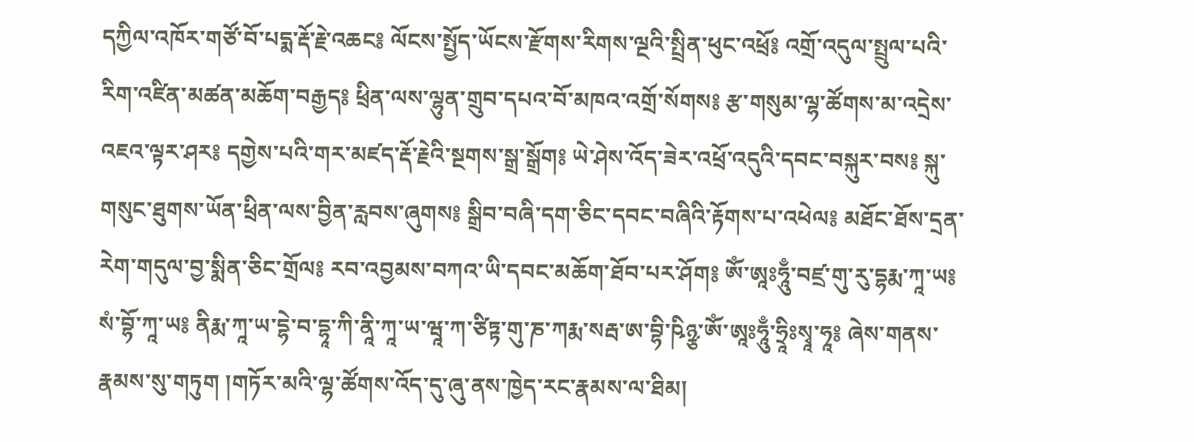དཀྱིལ་འཁོར་གཙོ་བོ་པདྨ་རྡོ་རྗེ་འཆང༔ ལོངས་སྤྱོད་ཡོངས་རྫོགས་རིགས་ལྔའི་སྤྲིན་ཕུང་འཕྲོ༔ འགྲོ་འདུལ་སྤྲུལ་པའི་རིག་འཛིན་མཚན་མཆོག་བརྒྱད༔ ཕྲིན་ལས་ལྷུན་གྲུབ་དཔའ་བོ་མཁའ་འགྲོ་སོགས༔ རྩ་གསུམ་ལྷ་ཚོགས་མ་འདྲེས་འཇའ་ལྟར་ཤར༔ དགྱེས་པའི་གར་མཛད་རྡོ་རྗེའི་སྔགས་སྒྲ་སྒྲོག༔ ཡེ་ཤེས་འོད་ཟེར་འཕྲོ་འདུའི་དབང་བསྐུར་བས༔ སྐུ་གསུང་ཐུགས་ཡོན་ཕྲིན་ལས་བྱིན་རླབས་ཞུགས༔ སྒྲིབ་བཞི་དག་ཅིང་དབང་བཞིའི་རྟོགས་པ་འཕེལ༔ མཐོང་ཐོས་དྲན་རེག་གདུལ་བྱ་སྨིན་ཅིང་གྲོལ༔ རབ་འབྱམས་བཀའ་ཡི་དབང་མཆོག་ཐོབ་པར་ཤོག༔ ཨོཾ་ཨཱཿཧཱུྃ་བཛྲ་གུ་རུ་དྷརྨ་ཀཱ་ཡ༔ སཾ་བྷོ་ཀཱ་ཡ༔ ནིརྨ་ཀཱ་ཡ་དྷེ་བ་དྷཱ་ཀི་ནཱི་ཀཱ་ཡ་ཝཱ་ཀ་ཙིཏྟ་གུ་ཎ་ཀརྨ་སརྦ་ཨ་བྷི་ཥིཉྩ་ཨོཾ་ཨཱཿཧཱུྃ་ཧྲཱིཿསྭཱ་ཧཱ༔ ཞེས་གནས་རྣམས་སུ་གཏུག །གཏོར་མའི་ལྷ་ཚོགས་འོད་དུ་ཞུ་ནས་ཁྱེད་རང་རྣམས་ལ་ཐིམ།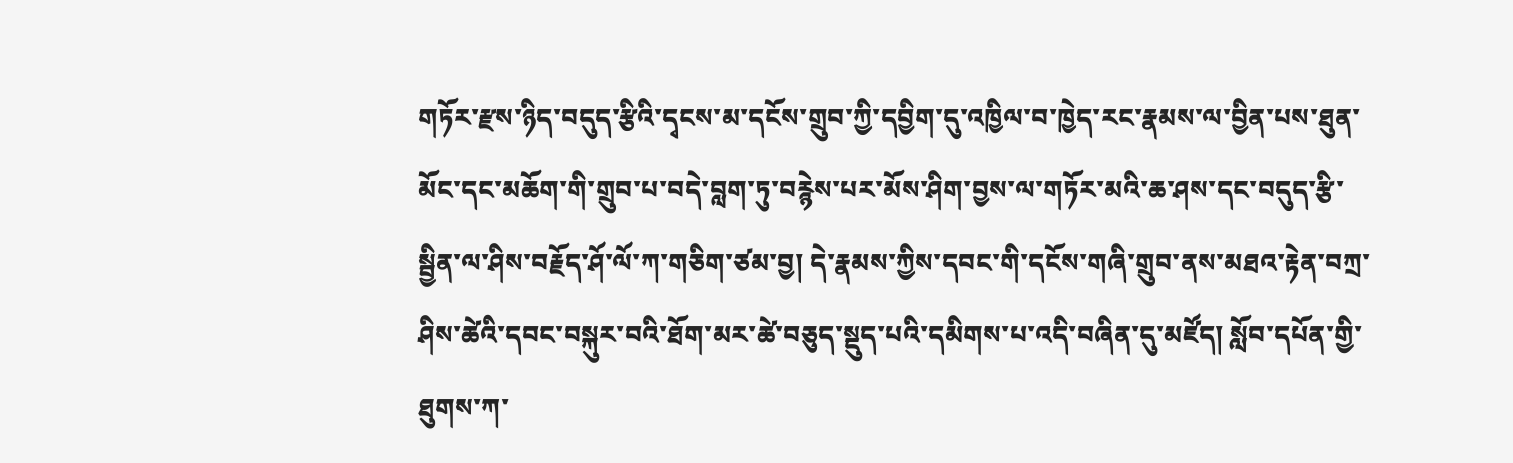གཏོར་རྫས་ཉིད་བདུད་རྩིའི་དྭངས་མ་དངོས་གྲུབ་ཀྱི་དབྱིག་དུ་འཁྱིལ་བ་ཁྱེད་རང་རྣམས་ལ་བྱིན་པས་ཐུན་མོང་དང་མཆོག་གི་གྲུབ་པ་བདེ་བླག་ཏུ་བརྙེས་པར་མོས་ཤིག་བྱས་ལ་གཏོར་མའི་ཆ་ཤས་དང་བདུད་རྩི་སྦྱིན་ལ་ཤིས་བརྗོད་ཤོ་ལོ་ཀ་གཅིག་ཙམ་བྱ། དེ་རྣམས་ཀྱིས་དབང་གི་དངོས་གཞི་གྲུབ་ནས་མཐའ་རྟེན་བཀྲ་ཤིས་ཚེའི་དབང་བསྐུར་བའི་ཐོག་མར་ཚེ་བཅུད་སྡུད་པའི་དམིགས་པ་འདི་བཞིན་དུ་མཛོད། སློབ་དཔོན་གྱི་ཐུགས་ཀ་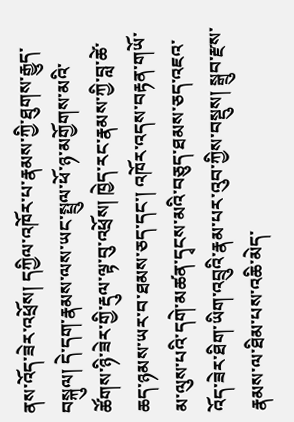ནས་འོད་ཟེར་འཕྲོས། དཀྱིལ་འཁོར་པ་རྣམས་ཀྱི་ཐུགས་རྒྱུད་བསྐུལ། དེ་དག་རྣམས་ལས་ཡང་སྤྲུལ་ཕོ་ཉ་མགྱོགས་མའི་ཚོགས་ཉི་ཟེར་གྱི་རྡུལ་ལྟ་བུ་འཕྲོས། ཁྱེད་རང་རྣམས་ཀྱི་བླ་ཚེ་ཆད་ཉམས་ཡར་བ་ཐམས་ཅད་དང་། འཁོར་འདས་བརྟན་གཡོ་མ་ལུས་པའི་དགེ་མཚན་དྭངས་མའི་བཅུད་ཐམས་ཅད་འཇའ་འོད་ཟེར་ཐིག་ཡིག་འབྲུའི་རྣམ་པར་འུབ་ཀྱིས་བསྡུས། སྒྲུབ་རྫས་རྣམས་ལ་ཐིམ་པས་འཆི་མེད་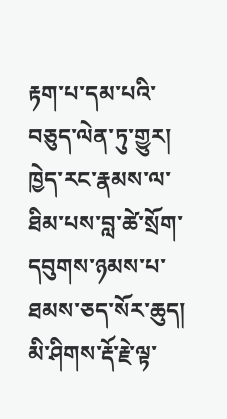རྟག་པ་དམ་པའི་བཅུད་ལེན་ཏུ་གྱུར། ཁྱེད་རང་རྣམས་ལ་ཐིམ་པས་བླ་ཚེ་སྲོག་དབུགས་ཉམས་པ་ཐམས་ཅད་སོར་ཆུད། མི་ཤིགས་རྡོ་རྗེ་ལྟ་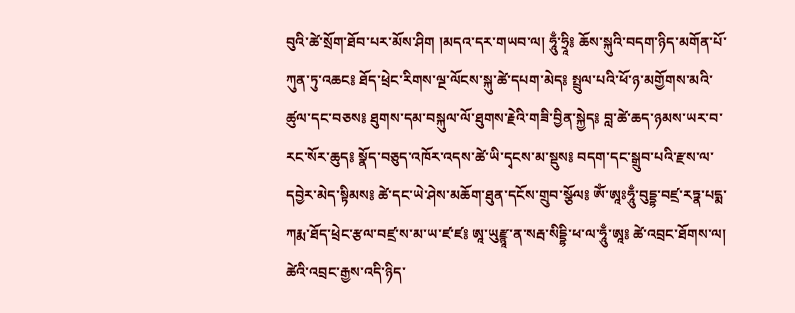བུའི་ཚེ་སྲོག་ཐོབ་པར་མོས་ཤིག །མདའ་དར་གཡབ་ལ། ཧཱུྃ་ཧྲཱི༔ ཆོས་སྐུའི་བདག་ཉིད་མགོན་པོ་ཀུན་ཏུ་འཆང༔ ཐོད་ཕྲེང་རིགས་ལྔ་ལོངས་སྐུ་ཚེ་དཔག་མེད༔ སྤྲུལ་པའི་ཕོ་ཉ་མགྱོགས་མའི་ཚུལ་དང་བཅས༔ ཐུགས་དམ་བསྐུལ་ལོ་ཐུགས་རྗེའི་གཟི་བྱིན་སྐྱེད༔ བླ་ཚེ་ཆད་ཉམས་ཡར་བ་རང་སོར་ཆུད༔ སྣོད་བཅུད་འཁོར་འདས་ཚེ་ཡི་དྭངས་མ་སྡུས༔ བདག་དང་སྒྲུབ་པའི་རྫས་ལ་དབྱེར་མེད་སྟིམས༔ ཚེ་དང་ཡེ་ཤེས་མཆོག་ཐུན་དངོས་གྲུབ་སྩོལ༔ ཨོཾ་ཨཱཿཧཱུྃ་བུདྡྷ་བཛྲ་རཏྣ་པདྨ་ཀརྨ་ཐོད་ཕྲེང་རྩལ་བཛྲ་ས་མ་ཡ་ཛ་ཛ༔ ཨཱ་ཡུརྫྙཱ་ན་སརྦ་སིདྡྷི་ཕ་ལ་ཧཱུྃ་ཨཱ༔ ཚེ་འབྲང་ཐོགས་ལ། ཚེའི་འབྲང་རྒྱས་འདི་ཉིད་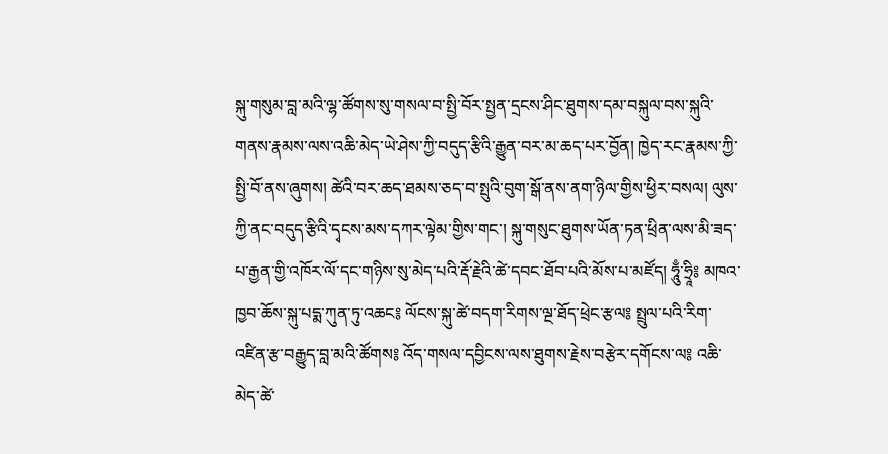སྐུ་གསུམ་བླ་མའི་ལྷ་ཚོགས་སུ་གསལ་བ་སྤྱི་བོར་སྤྱན་དྲངས་ཤིང་ཐུགས་དམ་བསྐུལ་བས་སྐུའི་གནས་རྣམས་ལས་འཆི་མེད་ཡེ་ཤེས་ཀྱི་བདུད་རྩིའི་རྒྱུན་བར་མ་ཆད་པར་བྱོན། ཁྱེད་རང་རྣམས་ཀྱི་སྤྱི་བོ་ནས་ཞུགས། ཚེའི་བར་ཆད་ཐམས་ཅད་བ་སྤུའི་བུག་སྒོ་ནས་ནག་ཉིལ་གྱིས་ཕྱིར་བསལ། ལུས་ཀྱི་ནང་བདུད་རྩིའི་དྭངས་མས་དཀར་ལྟེམ་གྱིས་གང་། སྐུ་གསུང་ཐུགས་ཡོན་ཏན་ཕྲིན་ལས་མི་ཟད་པ་རྒྱན་གྱི་འཁོར་ལོ་དང་གཉིས་སུ་མེད་པའི་རྡོ་རྗེའི་ཚེ་དབང་ཐོབ་པའི་མོས་པ་མཛོད། ཧཱུྃ་ཧྲཱི༔ མཁའ་ཁྱབ་ཆོས་སྐུ་པདྨ་ཀུན་ཏུ་འཆང༔ ལོངས་སྐུ་ཚེ་བདག་རིགས་ལྔ་ཐོད་ཕྲེང་རྩལ༔ སྤྲུལ་པའི་རིག་འཛིན་རྩ་བརྒྱུད་བླ་མའི་ཚོགས༔ འོད་གསལ་དབྱིངས་ལས་ཐུགས་རྗེས་བརྩེར་དགོངས་ལ༔ འཆི་མེད་ཚེ་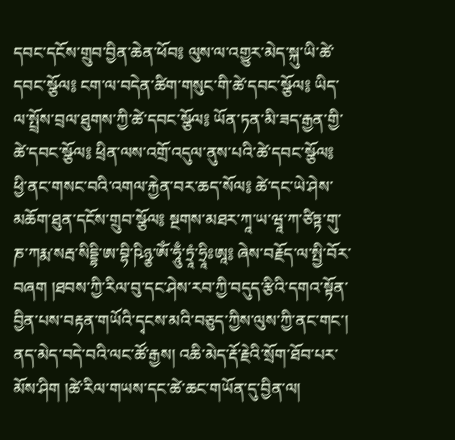དབང་དངོས་གྲུབ་བྱིན་ཆེན་ཕོབ༔ ལུས་ལ་འགྱུར་མེད་སྐུ་ཡི་ཚེ་དབང་སྩོལ༔ ངག་ལ་བདེན་ཚིག་གསུང་གི་ཚེ་དབང་སྩོལ༔ ཡིད་ལ་སྤྲོས་བྲལ་ཐུགས་ཀྱི་ཚེ་དབང་སྩོལ༔ ཡོན་ཏན་མི་ཟད་རྒྱན་གྱི་ཚེ་དབང་སྩོལ༔ ཕྲིན་ལས་འགྲོ་འདུལ་ནུས་པའི་ཚེ་དབང་སྩོལ༔ ཕྱི་ནང་གསང་བའི་འགལ་རྐྱེན་བར་ཆད་སོལ༔ ཚེ་དང་ཡེ་ཤེས་མཆོག་ཐུན་དངོས་གྲུབ་སྩོལ༔ སྔགས་མཐར་ཀཱ་ཡ་ཝཱ་ཀ་ཙིཏྟ་གུ་ཎ་ཀརྨ་སརྦ་སིདྡྷི་ཨ་བྷི་ཥིཉྩ་ཨོཾ་ཧཱུྃ་ཏྲཱཾ་ཧྲཱིཿཨཱ༔ ཞེས་བརྗོད་ལ་སྤྱི་བོར་བཞག །ཐབས་ཀྱི་རིལ་བུ་དང་ཤེས་རབ་ཀྱི་བདུད་རྩིའི་དགའ་སྟོན་བྱིན་པས་བརྟན་གཡོའི་དྭངས་མའི་བཅུད་ཀྱིས་ལུས་ཀྱི་ནང་གང་། ནད་མེད་བདེ་བའི་ལང་ཚོ་རྒྱས། འཆི་མེད་རྡོ་རྗེའི་སྲོག་ཐོབ་པར་མོས་ཤིག །ཚེ་རིལ་གཡས་དང་ཚེ་ཆང་གཡོན་དུ་བྱིན་ལ།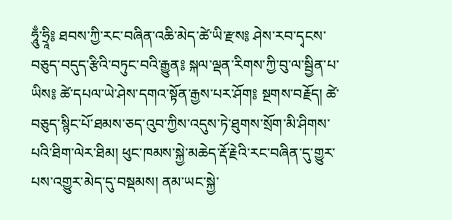ཧཱུྃ་ཧྲཱི༔ ཐབས་ཀྱི་རང་བཞིན་འཆི་མེད་ཚེ་ཡི་རྫས༔ ཤེས་རབ་དྭངས་བཅུད་བདུད་རྩིའི་བཏུང་བའི་རྒྱུན༔ སྐལ་ལྡན་རིགས་ཀྱི་བུ་ལ་སྦྱིན་པ་ཡིས༔ ཚེ་དཔལ་ཡེ་ཤེས་དགའ་སྟོན་རྒྱས་པར་ཤོག༔ སྔགས་བརྗོད། ཚེ་བཅུད་སྙིང་པོ་ཐམས་ཅད་འུབ་ཀྱིས་འདུས་ཏེ་ཐུགས་སྲོག་མི་ཤིགས་པའི་ཐིག་ལེར་ཐིམ། ཕུང་ཁམས་སྐྱེ་མཆེད་རྡོ་རྗེའི་རང་བཞིན་དུ་གྱུར་པས་འགྱུར་མེད་དུ་བསྡམས། ནམ་ཡང་སྐྱེ་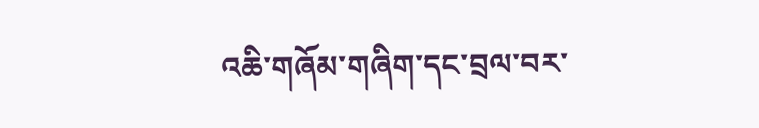འཆི་གཞོམ་གཞིག་དང་བྲལ་བར་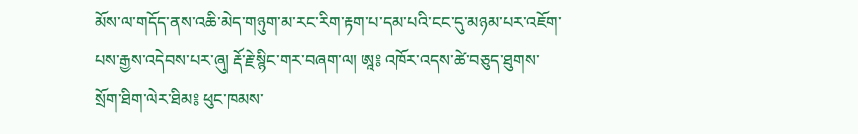མོས་ལ་གདོད་ནས་འཆི་མེད་གཉུག་མ་རང་རིག་རྟག་པ་དམ་པའི་ངང་དུ་མཉམ་པར་འཇོག་པས་རྒྱས་འདེབས་པར་ཞུ། རྡོ་རྗེ་སྙིང་གར་བཞག་ལ། ཨཱ༔ འཁོར་འདས་ཚེ་བཅུད་ཐུགས་སྲོག་ཐིག་ལེར་ཐིམ༔ ཕུང་ཁམས་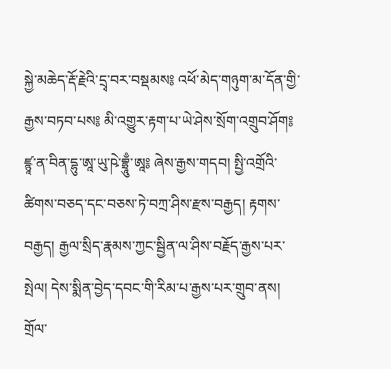སྐྱེ་མཆེད་རྡོ་རྗེའི་དྲྭ་བར་བསྡམས༔ འཕོ་མེད་གཉུག་མ་དོན་གྱི་རྒྱས་བཏབ་པས༔ མི་འགྱུར་རྟག་པ་ཡེ་ཤེས་སྲོག་འགྲུབ་ཤོག༔ ཛྙཱ་ན་བིན་དྷུ་ཨཱ་ཡུ་ཥེ་བྷྲཱུྃ་ཨཱ༔ ཞེས་རྒྱས་གདབ། སྤྱི་འགྲོའི་ཚིགས་བཅད་དང་བཅས་ཏེ་བཀྲ་ཤིས་རྫས་བརྒྱད། རྟགས་བརྒྱད། རྒྱལ་སྲིད་རྣམས་ཀྱང་སྦྱིན་ལ་ཤིས་བརྗོད་རྒྱས་པར་སྤེལ། དེས་སྨིན་བྱེད་དབང་གི་རིམ་པ་རྒྱས་པར་གྲུབ་ནས། གྲོལ་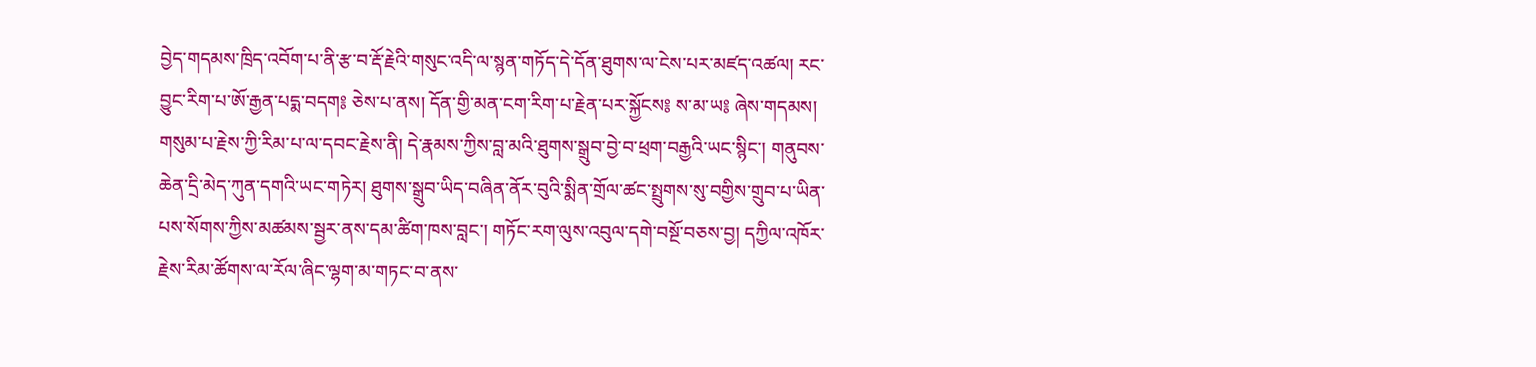བྱེད་གདམས་ཁྲིད་འབོག་པ་ནི་རྩ་བ་རྡོ་རྗེའི་གསུང་འདི་ལ་སྙན་གཏོད་དེ་དོན་ཐུགས་ལ་ངེས་པར་མཛད་འཚལ། རང་བྱུང་རིག་པ་ཨོ་རྒྱན་པདྨ་བདག༔ ཅེས་པ་ནས། དོན་གྱི་མན་ངག་རིག་པ་རྗེན་པར་སྐྱོངས༔ ས་མ་ཡ༔ ཞེས་གདམས། གསུམ་པ་རྗེས་ཀྱི་རིམ་པ་ལ་དབང་རྗེས་ནི། དེ་རྣམས་ཀྱིས་བླ་མའི་ཐུགས་སྒྲུབ་བྱེ་བ་ཕྲག་བརྒྱའི་ཡང་སྙིང་། གནུབས་ཆེན་དྲི་མེད་ཀུན་དགའི་ཡང་གཏེར། ཐུགས་སྒྲུབ་ཡིད་བཞིན་ནོར་བུའི་སྨིན་གྲོལ་ཚང་སྤྲུགས་སུ་བགྱིས་གྲུབ་པ་ཡིན་པས་སོགས་ཀྱིས་མཚམས་སྦྱར་ནས་དམ་ཚིག་ཁས་བླང་། གཏོང་རག་ལུས་འབུལ་དགེ་བསྔོ་བཅས་བྱ། དཀྱིལ་འཁོར་རྗེས་རིམ་ཚོགས་ལ་རོལ་ཞིང་ལྷག་མ་གཏང་བ་ནས་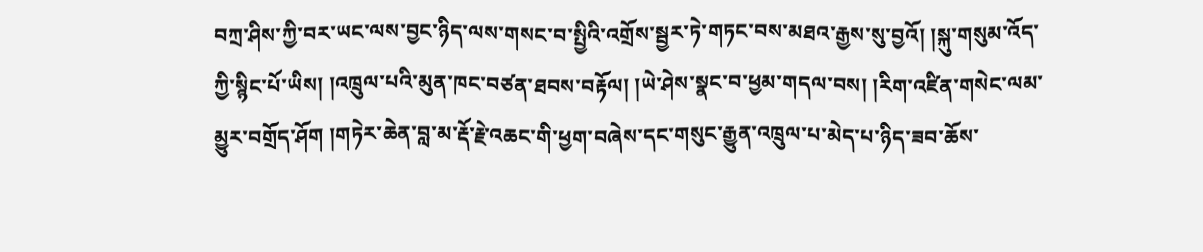བཀྲ་ཤིས་ཀྱི་བར་ཡང་ལས་བྱང་ཉིད་ལས་གསང་བ་སྤྱིའི་འགྲོས་སྦྱར་ཏེ་གཏང་བས་མཐའ་རྒྱས་སུ་བྱའོ། །སྐུ་གསུམ་འོད་ཀྱི་སྙིང་པོ་ཡིས། །འཁྲུལ་པའི་མུན་ཁང་བཙན་ཐབས་བརྟོལ། །ཡེ་ཤེས་སྣང་བ་ཕྱམ་གདལ་བས། །རིག་འཛིན་གསེང་ལམ་མྱུར་བགྲོད་ཤོག །གཏེར་ཆེན་བླ་མ་རྡོ་རྗེ་འཆང་གི་ཕྱག་བཞེས་དང་གསུང་རྒྱུན་འཁྲུལ་པ་མེད་པ་ཉིད་ཟབ་ཆོས་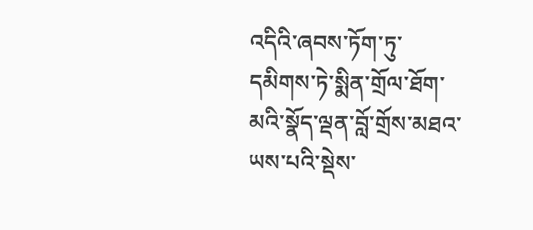འདིའི་ཞབས་ཏོག་ཏུ་དམིགས་ཏེ་སྨིན་གྲོལ་ཐོག་མའི་སྣོད་ལྡན་བློ་གྲོས་མཐའ་ཡས་པའི་སྡེས་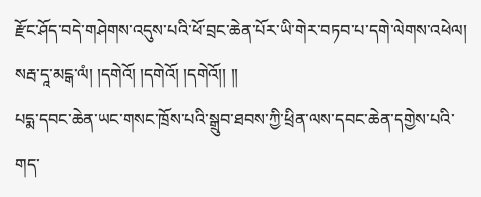རྫོང་ཤོད་བདེ་གཤེགས་འདུས་པའི་ཕོ་བྲང་ཆེན་པོར་ཡི་གེར་བཏབ་པ་དགེ་ལེགས་འཕེལ། སརྦ་དཱ་མངྒ་ལཾ། །དགེའོ། །དགེའོ། །དགེའོ།། །།
པདྨ་དབང་ཆེན་ཡང་གསང་ཁྲོས་པའི་སྒྲུབ་ཐབས་ཀྱི་ཕྲིན་ལས་དབང་ཆེན་དགྱེས་པའི་གད་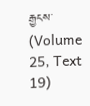རྒྱངས་ (Volume 25, Text 19)